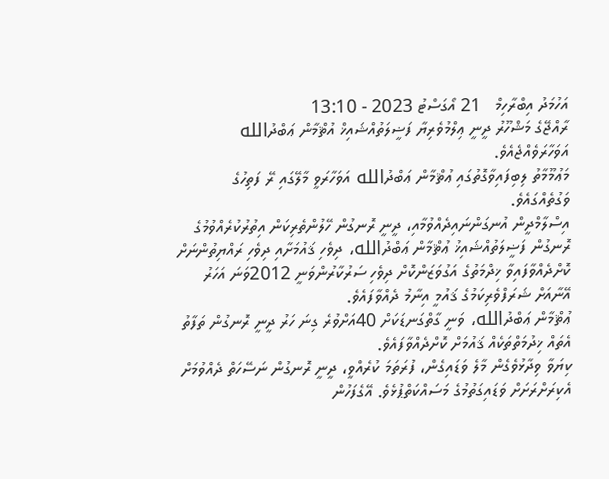އަހުމަދު އިބްރާހިމް   21 އޯގަސްޓު 2023 - 13:10
ރާއްޖޭގެ މަޝްހޫރު ދީނީ ޢިލްމުވެރިޔާ ފަޟީލަތުއްޝައިޚް އުޘްމާން ޢަބްދުالله އަވަހާރަވެއްޖެއެވެ.
މަޢުމޫމާތު ލިބިފައިވާގޮތުގައި ޢުޘްމާން ޢަބްދުالله އަވަހާރަވީ މާލޭގައި ރޭ ފަތިހުގެ ވަގުތެއްގައެވެ.
އިސްލާމްދީން އުނގަންނައިދެއްވުމާއި، ދީނީ ރޮނގުން ހޭލުންތެރިކަން އިތުރުކުރެއްވުމުގެ ރޮނގުން ފަޟީލަތުއްޝައިޚު ޢުޘްމާން ޢަބްދުالله، ދިވެހި ޤައުމަށާއި ދިވެހި ރައްޔިތުންނަށް ކޮށްދެއްވާފައިވާ ޚިދްމަތުގެ އަގުވަޒަންކޮށް ދިވެހި ސަރުކާރުންވަނީ 2012ވަނަ އަހަރު އޭނާއަށް ޝަރަފްވެރިކަމުގެ ޤައުމީ އިނާމު ދެއްވާފައެވެ.
ޢުޘްމާން ޢަބްދުالله، ވަނީ ގާތްގަނޑަކަށް 40އަށްވުރެ ގިނަ ހަރު ދީނީ ރޮނގުން ތަފާތު އެތައް ޚިދުމަތްތަކެއް ޤައުމަށް ކޮށްދެއްވާފައެވެ.
ކިޔަވާ ވިދާޅުވެގެން މާލެ ވަޑައިގެން، ފުރަތަމަ ކުރެއްވީ، ދީނީ ރޮނގުން ނަސޭހަތް ދެއްވުމަށް އެކިރަށްރަށަށް ވަޑައިގަތުމުގެ މަސައްކަތްޕުޅެވެ. އޭގެފަހުން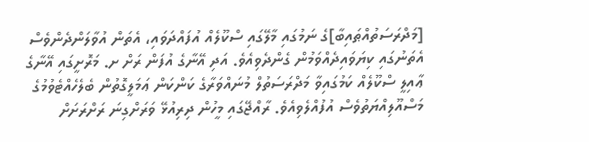[މަދްރަސަތުއްޠައިބާ]ގެ ނަމުގައި މާލޭގައި ސްކޫލެއް އުފައްދަވައި، އެތަން އުވާލަންދެންވެސް އެތަނުގައި ކިޔަވައިދެއްވަމުން ގެންދެވިއެވެ. އަދި އޭނާގެ އުފަން ރަށް ށ. މަރޮށީގައި އޭނާގެ ޢާއިލީ ސްކޫލެއް ކަމުގައިވާ މަދްރަސަތުލް މުނައްވަރާގެ ކަންކަން ޢަމަލީގޮތުން ބެލެހެއްޓެވުމުގެ މަސްއޫލިއްޔަތުވެސް އުފުއްލެވިއެވެ. ރާއްޖޭގައި މީހުން ދިރިއުޅޭ ވަރަށްގިނަ ރަށްރަށަށް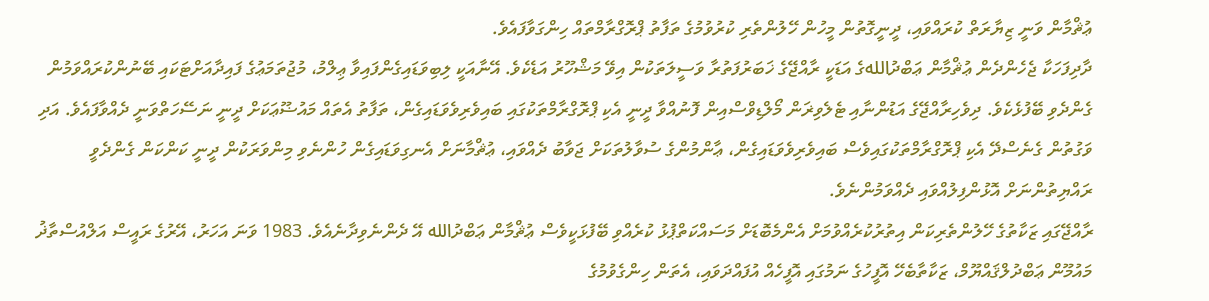ޢުޘްމާން ވަނީ ޒިޔާރަތް ކުރައްވައި، ދީނީގޮތުން މީހުން ހޭލުންތެރި ކުރުވުމުގެ ތަފާތު ޕްރޮގްރާމްތައް ހިންގަވާފައެވެ.
ދާދިފަހަކާ ޖެހެންދެން ޢުޘްމާން ޢަބްދުاللهގެ އަޑަކީ ރާއްޖޭގެ ޚަބަރުފަތުރާ ވަސީލަތަކުން އިވޭ މަޝްހޫރު އަޑެކެވެ. އޭނާއަކީ ލިބިވަޑައިގެންފައިވާ ޢިލްމު، މުޖުތަމަޢުގެ ފައިދާއަށްޓަކައި ބޭނުންކުރައްވަމުން ގެންދެވި ބޭފުޅެކެވެ. ދިވެހިރާއްޖޭގެ އަޑުންނާއި ޓެލެވިޜަން މޯލްޑިވްސްއިން ފޮނުއްވާ ދީނީ އެކި ޕްރޮގްރާމްތަކުގައި ބައިވެރިވެވަޑައިގެން، ތަފާތު އެތައް މައުޟޫޢަކަށް ދީނީ ނަސޭހަތްވަނީ ދެއްވާފައެވެ. އަދި ވަގުތުން ގެނެސްދޭ އެކި ޕްރޮގްރާމްތަކުގައިވެސް ބައިވެރިވެވަޑައިގެން، ޢާންމުންގެ ސުވާލުތަކަށް ޖަވާބު ދެއްވައި، ޢުޘްމާނަށް އެނގިވަޑައިގެން ހުންނެވި މިންވަރަކުން ދީނީ ކަންކަން ގެންދެވީ ރައްޔިތުންނަށް އޮޅުންފިލުއްވައި ދެއްވަމުންނެވެ.
ރާއްޖޭގައި ޒަކާތުގެ ހޭލުންތެރިކަން އިތުރުކުރެއްވުމަށް އެންމެބޮޑަށް މަސައްކަތްޕުޅު ކުރެއްވި ބޭފުޅަކީވެސް ޢުޘްމާން ޢަބްދުالله އޭ ދެންނެވިދާނެއެވެ. 1983 ވަނަ އަހަރު، އޭރުގެ ރައީސް އަލްއުސްތާޛު މައުމޫން ޢަބްދުލްޤައްޔޫމް، ޒަކާތާބެހޭ އޮފީހުގެ ނަމުގައި އޮފީހެއް އުފައްދަވައި، އެތަން ހިންގެވުމުގެ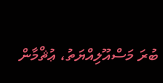ބުރަ މަސްއޫލިއްޔަތު، ޢުޘްމާން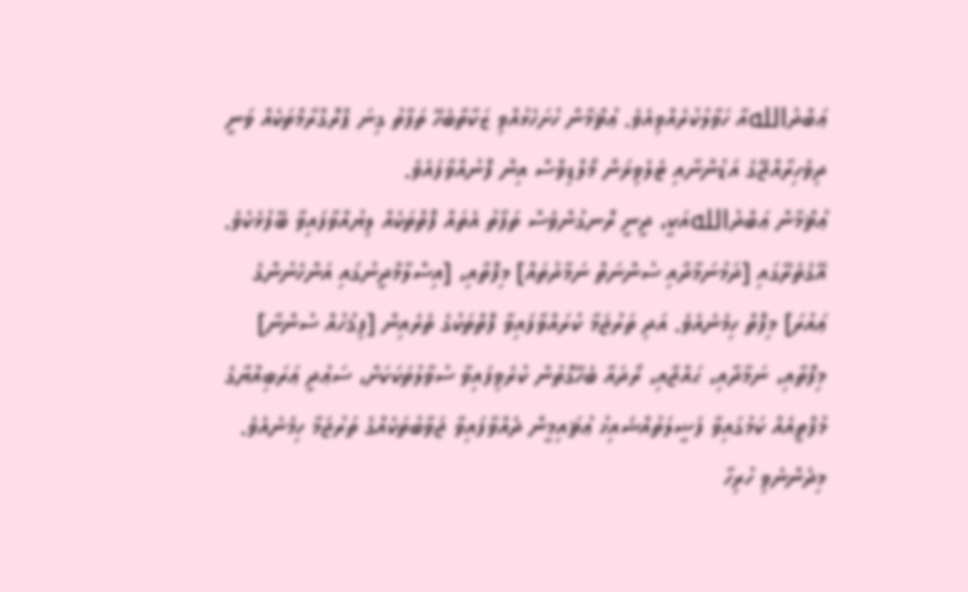ޢަބްދުاللهއާ ހަވާލުކުރެއްވިއެވެ. ޢުޘްމާން ހުށަހެޅުއްވި ޒަކާތާބެހޭ ތަފާތު ގިނަ ޕްރޮގްރާމްތަކެއް ވަނީ ދިވެހިރާއްޖޭގެ އަޑުންނާއި ޓެލެވިޜަން މޯލްޑިވްސް އިން ފޮނުއްވާފައެވެ.
ޢުޘްމާން ޢަބްދުاللهއަކީ، ދީނީ ރޮނގުންވެސް ތަފާތު އެތައް ފޮތްތަކެއް ލިޔުއްވާފައިވާ ބޭފުޅެކެވެ. އޭގެތެރޭގައި [ދަމުނަމާދާއި ސުންނަތް ނަމާދުތައް] މިފޮތާއި، [އިސްލާމްދީނުގައި އަންހެނުންގެ ޢައުރަ] މިފޮތް ހިމެނެއެވެ. އަދި ތަރުޖަމާ ކުރައްވާފައިވާ ފޮތްތަކުގެ ތެރެއިން [ފިޤުހުއް ސުންނާ] މިފޮތާއި، ނަމާދާއި، ޙައްޖާއި، ރޯދައާ ބެހޭގޮތުން ކުރެވިފައިވާ ސުވާލުތަކަކަށް، ސަޢުދީ ޢަރަބިއްޔާގެ މުފްތީއެއް ކަމުގައިވާ ފަޟީލަތުއްޝައިޚު ޢުޘައިމީން ދެއްވާފައިވާ ޖަވާބުތަކެއްގެ ތަރުޖަމާ ހިމެނެއެވެ. މިދެންނެވި ހުރިހާ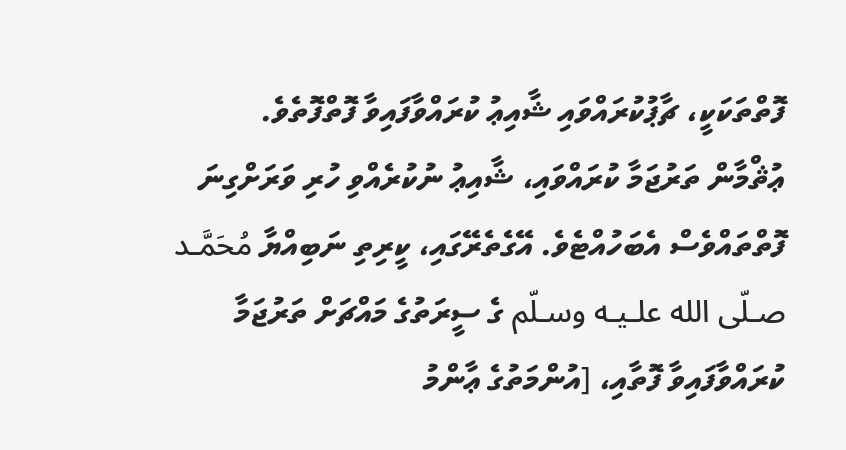ފޮތްތަކަކީ، ޗާޕުކުރައްވައި ޝާއިޢު ކުރައްވާފައިވާ ފޮތްފޮތެވެ.
ޢުޘްމާން ތަރުޖަމާ ކުރައްވައި، ޝާއިޢު ނުކުރެއްވި ހުރި ވަރަށްގިނަ ފޮތްތައްވެސް އެބަހުއްޓެވެ. އޭގެތެރޭގައި، ކީރިތި ނަބިއްޔާ مُحَمَّـد صـلّى الله علـيـه وسـلّم ގެ ސީރަތުގެ މައްޗަށް ތަރުޖަމާ ކުރައްވާފައިވާ ފޮތާއި، [އުންމަތުގެ ޢާންމު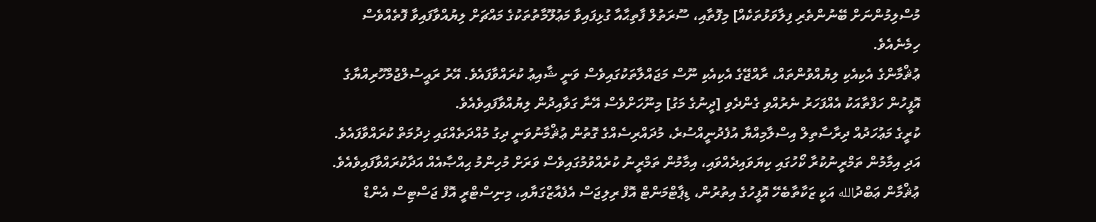މުސްލިމުންނަށް ބޭނުންތެރި ފިލާވަޅުތަކެއް] މިފޮތާއި، ސޫރަތުލް ފާތިޙާއާ ގުޅިފައިވާ މަޢުލޫމާތުތަކުގެ މައްޗަށް ލިޔުއްވާފައިވާ ފޮތެއްވެސް ހިމެނެއެވެ.
ޢުޘްމާންގެ އެކިއެކި ލިޔުއްވުންތައް، ރާއްޖޭގެ އެކިއެކި ނޫސް މަޖައްލާތަކުގައިވެސް ވަނީ ޝާއިޢު ކުރައްވާފައެވެ. އޭރު ރައީސުލްޖުމްހޫރިއްޔާގެ އޮފީހުން ހަފްތާއަކު އެއްފަހަރު ނެރުއްވި ގެންދެވި [ދީނުގެ މަގު] މިނޫހަށްވެސް އޭނާ ގަވާއިދުން ލިޔުއްވާފައިވެއެވެ.
ކުރީގެ މަޢުހަދުއް ދިރާސާތިލް އިސްލާމިއްޔާ އުފެދުނީއްސުރެ، މުދައްރިސެއްގެ ގޮތުން ޢުޘްމާނުވަނީ ދިގު މުއްދަތެއްގައި ޚިދުމަތް ކުރައްވާފައެވެ. އަދި އިމާމުން ތަމްރީނުކުރާ ކޯހުގައި ކިޔަވައިދެއްވައި، އިމާމުން ތަމްރީނު ކުރެއްވުމުގައިވެސް ވަރަށް މުހިންމު ޙިއްޞާއެއް އަދާކުރައްވާފައިވެއެވެ.
ޢުޘްމާން ޢަބްދުالله އަކީ ޒަކާތާބެހޭ އޮފީހުގެ އިތުރުން، ޑިޕާޓްމަންޓް އޮފް ރިލިޖަސް އެފެއާޒްގަޔާއި، މިނިސްޓްރީ އޮފް ޖަސްޓިސް އެންޑް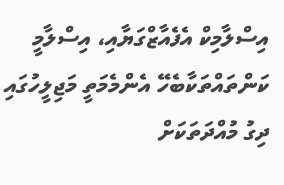އިސްލާމިކް އެފެއާޒްގަޔާއި، އިސްލާމީ ކަންތައްތަކާބެހޭ އެންމެމަތީ މަޖިލީހުގައި ދިގު މުއްދަތަކަށް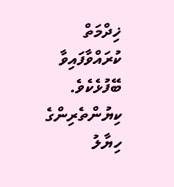ޚިދްމަތް ކުރައްވާފައިވާ ބޭފުޅެކެވެ.
ކިޔުންތެރިންގެ ހިޔާލު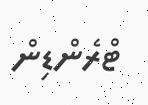ޓްރެންޑިން